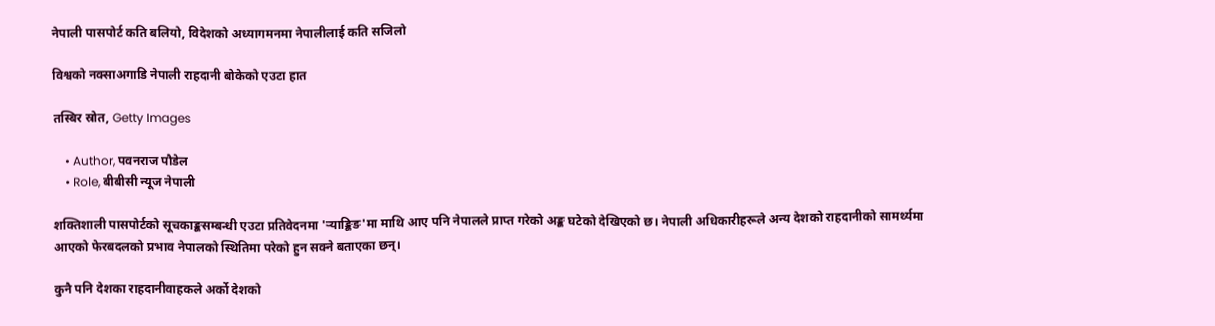नेपाली पासपोर्ट कति बलियो, विदेशको अध्यागमनमा नेपालीलाई कति सजिलो

विश्वको नक्साअगाडि नेपाली राहदानी बोकेको एउटा हात

तस्बिर स्रोत, Getty Images

    • Author, पवनराज पौडेल
    • Role, बीबीसी न्यूज नेपाली

शक्तिशाली पासपोर्टको सूचकाङ्कसम्बन्धी एउटा प्रतिवेदनमा 'र्‍याङ्किङ'मा माथि आए पनि नेपालले प्राप्त गरेको अङ्क घटेको देखिएको छ। नेपाली अधिकारीहरूले अन्य देशको राहदानीको सामर्थ्यमा आएको फेरबदलको प्रभाव नेपालको स्थितिमा परेको हुन सक्ने बताएका छन्।

कुनै पनि देशका राहदानीवाहकले अर्को देशको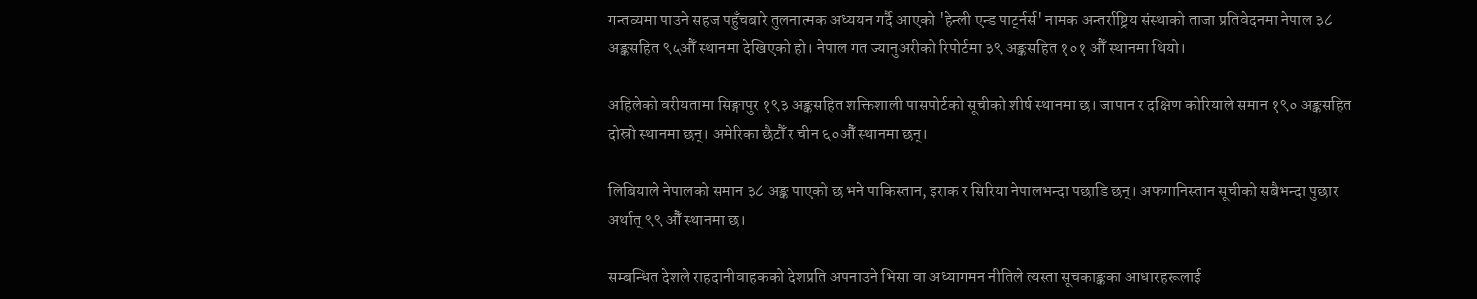गन्तव्यमा पाउने सहज पहुँचबारे तुलनात्मक अध्ययन गर्दै आएको 'हेन्ली एन्ड पार्ट्नर्स' नामक अन्तर्राष्ट्रिय संस्थाको ताजा प्रतिवेदनमा नेपाल ३८ अङ्कसहित ९५औँ स्थानमा देखिएको हो। नेपाल गत ज्यानुअरीको रिपोर्टमा ३९ अङ्कसहित १०१ औँ स्थानमा थियो।

अहिलेको वरीयतामा सिङ्गापुर १९३ अङ्कसहित शक्तिशाली पासपोर्टको सूचीको शीर्ष स्थानमा छ। जापान र दक्षिण कोरियाले समान १९० अङ्कसहित दोस्रो स्थानमा छन्। अमेरिका छैटौँ र चीन ६०औँ स्थानमा छन्।

लिबियाले नेपालको समान ३८ अङ्क पाएको छ भने पाकिस्तान, इराक र सिरिया नेपालभन्दा पछाडि छन्। अफगानिस्तान सूचीको सबैभन्दा पुछार अर्थात् ९९ औँ स्थानमा छ।

सम्बन्धित देशले राहदानीवाहकको देशप्रति अपनाउने भिसा वा अध्यागमन नीतिले त्यस्ता सूचकाङ्कका आधारहरूलाई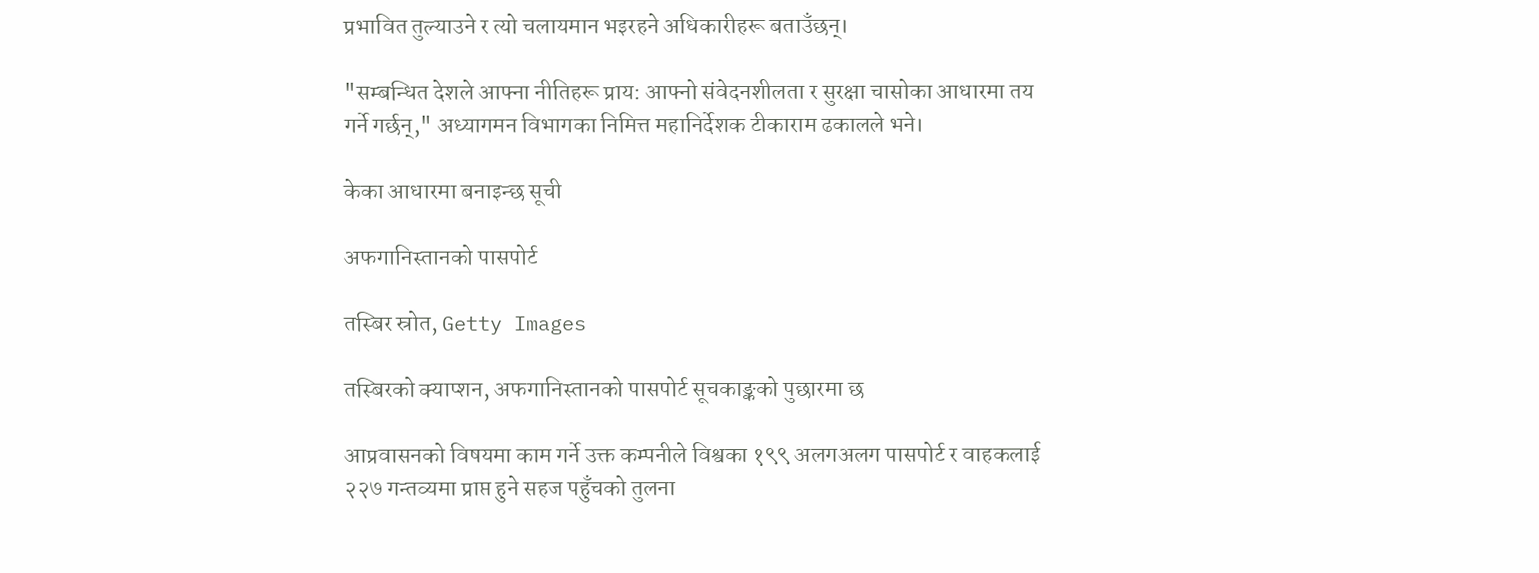प्रभावित तुल्याउने र त्यो चलायमान भइरहने अधिकारीहरू बताउँछन्।

"सम्बन्धित देशले आफ्ना नीतिहरू प्राय: आफ्नो संवेदनशीलता र सुरक्षा चासोका आधारमा तय गर्ने गर्छन्," अध्यागमन विभागका निमित्त महानिर्देशक टीकाराम ढकालले भने।

केका आधारमा बनाइन्छ सूची

अफगानिस्तानको पासपोर्ट

तस्बिर स्रोत, Getty Images

तस्बिरको क्याप्शन, अफगानिस्तानको पासपोर्ट सूचकाङ्कको पुछारमा छ

आप्रवासनको विषयमा काम गर्ने उक्त कम्पनीले विश्वका १९९ अलगअलग पासपोर्ट र वाहकलाई २२७ गन्तव्यमा प्राप्त हुने सहज पहुँचको तुलना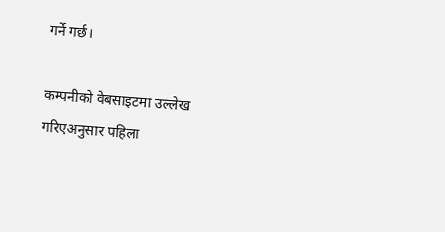गर्ने गर्छ।

कम्पनीको वेबसाइटमा उल्लेख गरिएअनुसार पहिला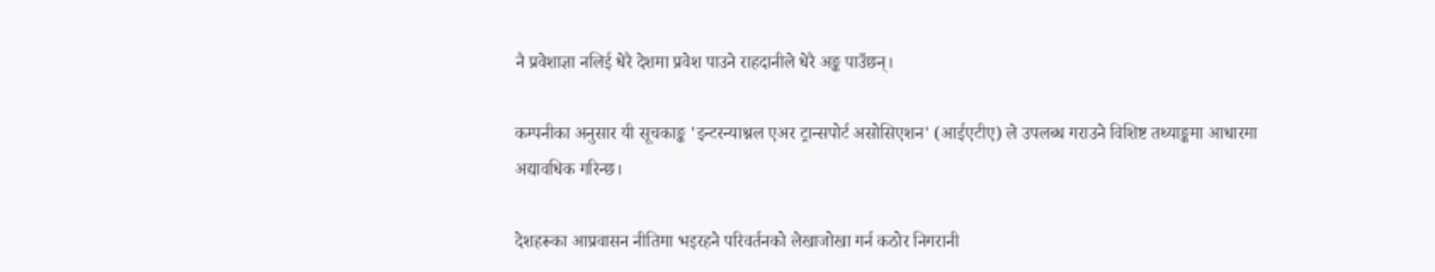नै प्रवेशाज्ञा नलिई धेरै देशमा प्रवेश पाउने राहदानीले धेरै अङ्क पाउँछन्।

कम्पनीका अनुसार यी सूचकाङ्क 'इन्टरन्याश्नल एअर ट्रान्सपोर्ट असोसिएशन' (आईएटीए) ले उपलब्ध गराउने विशिष्ट तथ्याङ्कमा आधारमा अद्यावधिक गरिन्छ।

देशहरूका आप्रवासन नीतिमा भइरहने परिवर्तनको लेखाजोखा गर्न कठोर निगरानी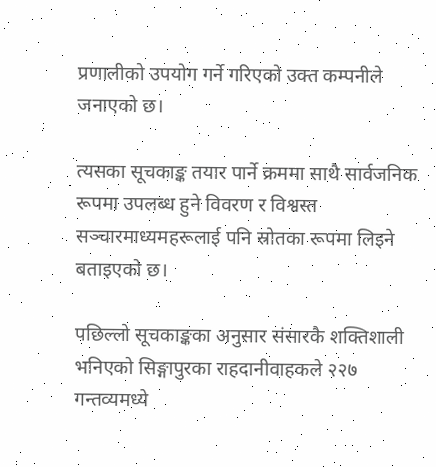प्रणालीको उपयोग गर्ने गरिएको उक्त कम्पनीले जनाएको छ।

त्यसका सूचकाङ्क तयार पार्ने क्रममा साथै सार्वजनिक रूपमा उपलब्ध हुने विवरण र विश्वस्त सञ्चारमाध्यमहरूलाई पनि स्रोतका रूपमा लिइने बताइएको छ।

पछिल्लो सूचकाङ्कका अनुसार संसारकै शक्तिशाली भनिएको सिङ्गापुरका राहदानीवाहकले २२७ गन्तव्यमध्ये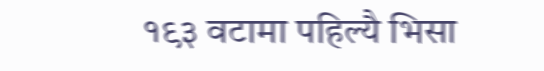१९३ वटामा पहिल्यै भिसा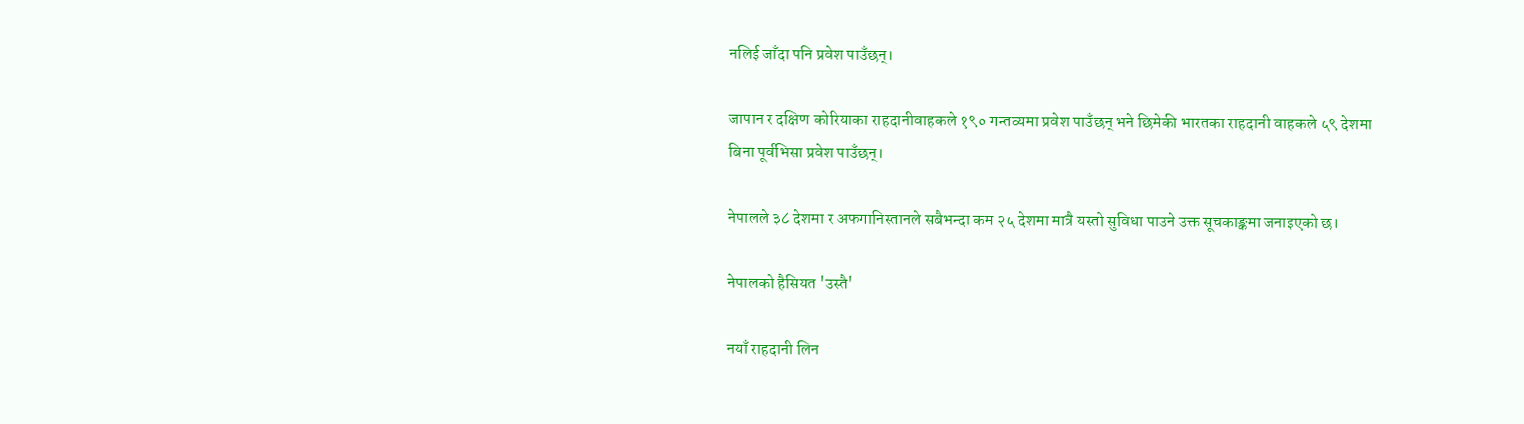नलिई जाँदा पनि प्रवेश पाउँछन्।

जापान र दक्षिण कोरियाका राहदानीवाहकले १९० गन्तव्यमा प्रवेश पाउँछन् भने छिमेकी भारतका राहदानी वाहकले ५९ देशमा बिना पूर्वभिसा प्रवेश पाउँछन्।

नेपालले ३८ देशमा र अफगानिस्तानले सबैभन्दा कम २५ देशमा मात्रै यस्तो सुविधा पाउने उक्त सूचकाङ्कमा जनाइएको छ।

नेपालको हैसियत 'उस्तै'

नयाँ राहदानी लिन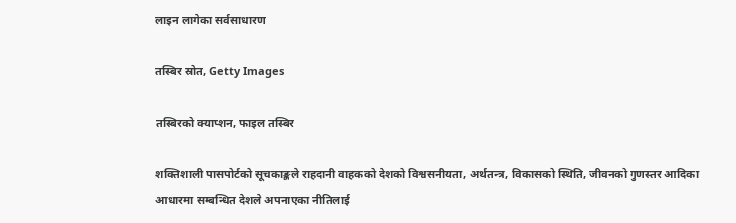लाइन लागेका सर्वसाधारण

तस्बिर स्रोत, Getty Images

तस्बिरको क्याप्शन, फाइल तस्बिर

शक्तिशाली पासपोर्टको सूचकाङ्कले राहदानी वाहकको देशको विश्वसनीयता, अर्थतन्त्र, विकासको स्थिति, जीवनको गुणस्तर आदिका आधारमा सम्बन्धित देशले अपनाएका नीतिलाई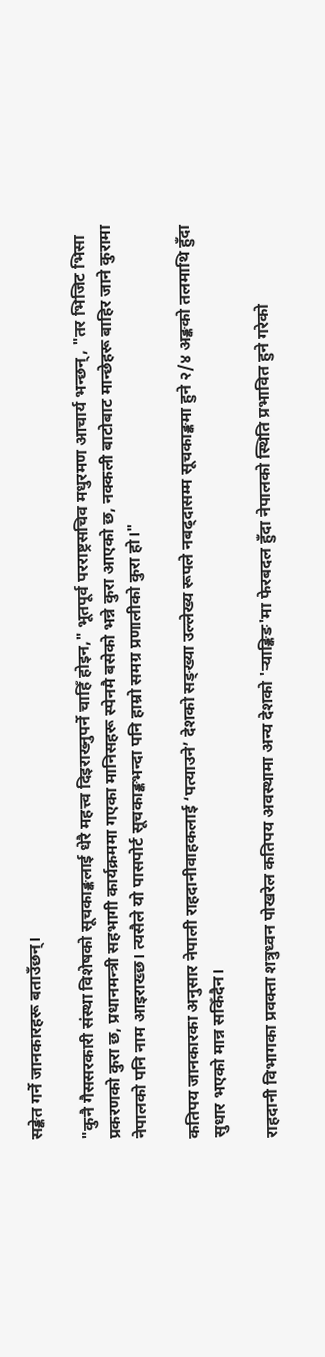सङ्केत गर्ने जानकारहरू बताउँछन्।

"कुनै गैससरकारी संस्था विशेषको सूचकाङ्कलाई धेरै महत्त्व दिइराख्नुपर्ने चाहिँ होइन," भूतपूर्व परराष्ट्रसचिव मधुरमण आचार्य भन्छन्, "तर भिजिट भिसा प्रकरणको कुरा छ, प्रधानमन्त्री सहभागी कार्यक्रममा गएका मानिसहरू स्पेनमै बसेको भन्ने कुरा आएको छ, नक्कली बाटोबाट मान्छेहरू बाहिर जाने कुरामा नेपालको पनि नाम आइराख्छ। त्यसैले यो पासपोर्ट सूचकाङ्कभन्दा पनि हाम्रो समग्र प्रणालीको कुरा हो।"

कतिपय जानकारका अनुसार नेपाली राहदानीवाहकलाई ‘पत्याउने’ देशको सङ्ख्या उल्लेख्य रूपले नबढ्दासम्म सूचकाङ्कमा हुने २/४ अङ्कको तलमाथि हुँदा सुधार भएको मान्न सकिँदैन।

राहदानी विभागका प्रवक्ता शत्रुध्वन पोखरेल कतिपय अवस्थामा अन्य देशको 'र्‍याङ्किङ'मा फेरबदल हुँदा नेपालको स्थिति प्रभावित हुने गरेको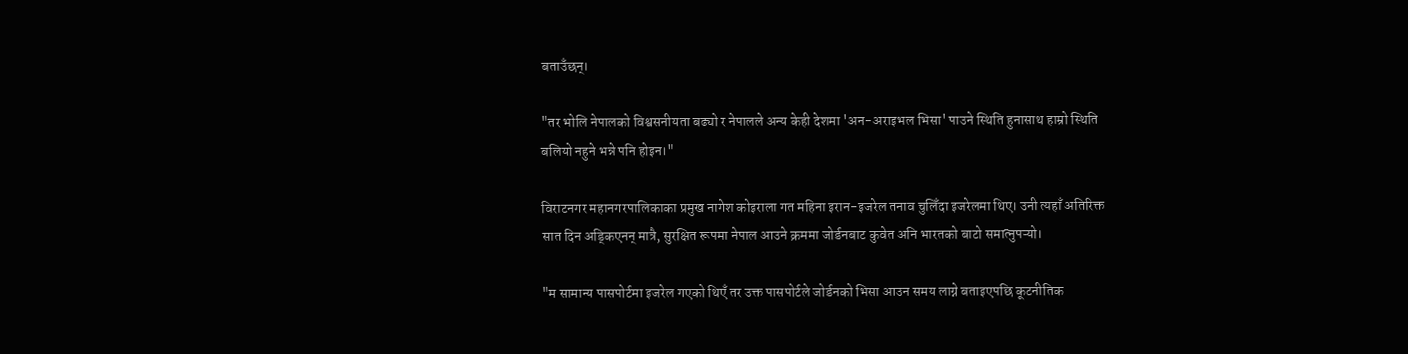बताउँछन्।

"तर भोलि नेपालको विश्वसनीयता बढ्यो र नेपालले अन्य केही देशमा 'अन-अराइभल भिसा' पाउने स्थिति हुनासाथ हाम्रो स्थिति बलियो नहुने भन्ने पनि होइन।"

विराटनगर महानगरपालिकाका प्रमुख नागेश कोइराला गत महिना इरान-इजरेल तनाव चुलिँदा इजरेलमा थिए। उनी त्यहाँ अतिरिक्त सात दिन अड्किएनन् मात्रै, सुरक्षित रूपमा नेपाल आउने क्रममा जोर्डनबाट कुवेत अनि भारतको बाटो समात्नुपऱ्यो।

"म सामान्य पासपोर्टमा इजरेल गएको थिएँ तर उक्त पासपोर्टले जोर्डनको भिसा आउन समय लाग्ने बताइएपछि कूटनीतिक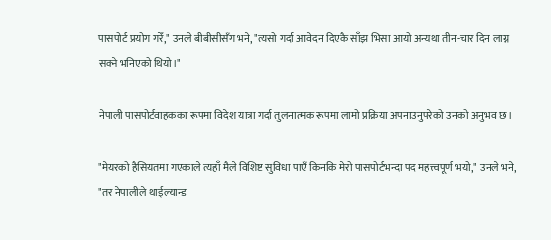पासपोर्ट प्रयोग गरेँ," उनले बीबीसीसँग भने, "त्यसो गर्दा आवेदन दिएकै साँझ भिसा आयो अन्यथा तीन-चार दिन लाग्न सक्ने भनिएको थियो।"

नेपाली पासपोर्टवाहकका रूपमा विदेश यात्रा गर्दा तुलनात्मक रूपमा लामो प्रक्रिया अपनाउनुपरेको उनको अनुभव छ।

"मेयरको हैसियतमा गएकाले त्यहाँ मैले विशिष्ट सुविधा पाएँ किनकि मेरो पासपोर्टभन्दा पद महत्त्वपूर्ण भयो," उनले भने, "तर नेपालीले थाईल्यान्ड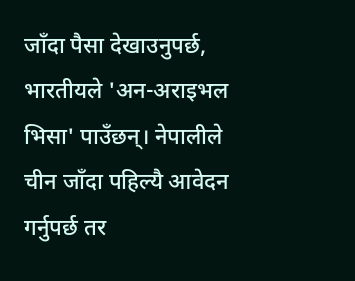जाँदा पैसा देखाउनुपर्छ, भारतीयले 'अन-अराइभल भिसा' पाउँछन्। नेपालीले चीन जाँदा पहिल्यै आवेदन गर्नुपर्छ तर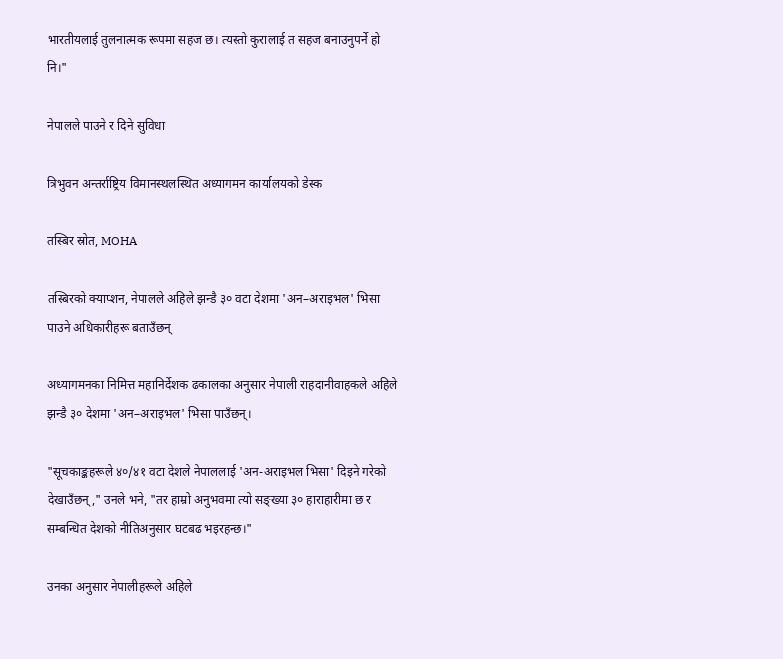भारतीयलाई तुलनात्मक रूपमा सहज छ। त्यस्तो कुरालाई त सहज बनाउनुपर्ने हो नि।"

नेपालले पाउने र दिने सुविधा

त्रिभुवन अन्तर्राष्ट्रिय विमानस्थलस्थित अध्यागमन कार्यालयको डेस्क

तस्बिर स्रोत, MOHA

तस्बिरको क्याप्शन, नेपालले अहिले झन्डै ३० वटा देशमा 'अन–अराइभल' भिसा पाउने अधिकारीहरू बताउँछन्

अध्यागमनका निमित्त महानिर्देशक ढकालका अनुसार नेपाली राहदानीवाहकले अहिले झन्डै ३० देशमा 'अन–अराइभल' भिसा पाउँछन्।

"सूचकाङ्कहरूले ४०/४१ वटा देशले नेपाललाई 'अन-अराइभल भिसा' दिइने गरेको देखाउँछन्," उनले भने, "तर हाम्रो अनुभवमा त्यो सङ्ख्या ३० हाराहारीमा छ र सम्बन्धित देशको नीतिअनुसार घटबढ भइरहन्छ।"

उनका अनुसार नेपालीहरूले अहिले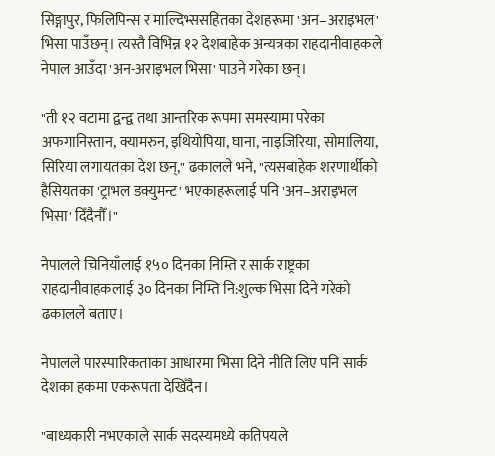सिङ्गापुर, फिलिपिन्स र माल्दिभ्ससहितका देशहरूमा 'अन–अराइभल' भिसा पाउँछन्। त्यस्तै विभिन्न १२ देशबाहेक अन्यत्रका राहदानीवाहकले नेपाल आउँदा 'अन-अराइभल भिसा' पाउने गरेका छन्।

"ती १२ वटामा द्वन्द्व तथा आन्तरिक रूपमा समस्यामा परेका अफगानिस्तान, क्यामरुन, इथियोपिया, घाना, नाइजिरिया, सोमालिया, सिरिया लगायतका देश छन्," ढकालले भने, "त्यसबाहेक शरणार्थीको हैसियतका 'ट्राभल डक्युमन्ट' भएकाहरूलाई पनि 'अन–अराइभल भिसा' दिँदैनौँ।"

नेपालले चिनियाँलाई १५० दिनका निम्ति र सार्क राष्ट्रका राहदानीवाहकलाई ३० दिनका निम्ति नि:शुल्क भिसा दिने गरेको ढकालले बताए।

नेपालले पारस्पारिकताका आधारमा भिसा दिने नीति लिए पनि सार्क देशका हकमा एकरूपता देखिँदैन।

"बाध्यकारी नभएकाले सार्क सदस्यमध्ये कतिपयले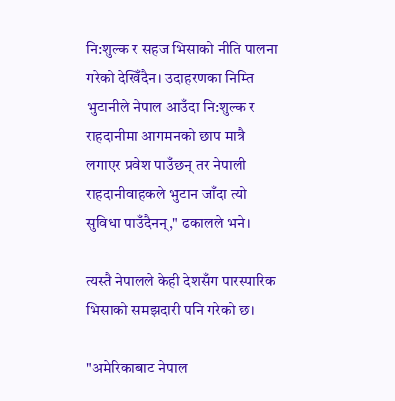नि:शुल्क र सहज भिसाको नीति पालना गरेको देखिँदैन। उदाहरणका निम्ति भुटानीले नेपाल आउँदा नि:शुल्क र राहदानीमा आगमनको छाप मात्रै लगाएर प्रवेश पाउँछन् तर नेपाली राहदानीवाहकले भुटान जाँदा त्यो सुविधा पाउँदैनन्," ढकालले भने।

त्यस्तै नेपालले केही देशसँग पारस्पारिक भिसाको समझदारी पनि गरेको छ।

"अमेरिकाबाट नेपाल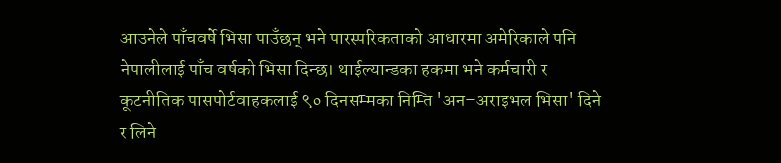आउनेले पाँचवर्षे भिसा पाउँछन् भने पारस्परिकताको आधारमा अमेरिकाले पनि नेपालीलाई पाँच वर्षको भिसा दिन्छ। थाईल्यान्डका हकमा भने कर्मचारी र कूटनीतिक पासपोर्टवाहकलाई ९० दिनसम्मका निम्ति 'अन–अराइभल भिसा' दिने र लिने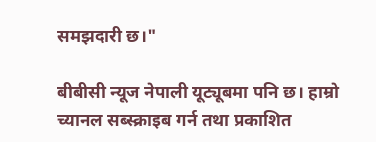समझदारी छ।"

बीबीसी न्यूज नेपाली यूट्यूबमा पनि छ। हाम्रो च्यानल सब्स्क्राइब गर्न तथा प्रकाशित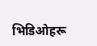भिडिओहरू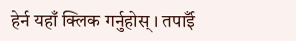हेर्न यहाँ क्लिक गर्नुहोस्। तपाईँ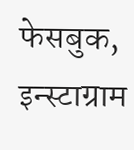फेसबुक, इन्स्टाग्राम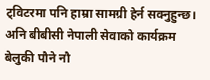ट्विटरमा पनि हाम्रा सामग्री हेर्न सक्नुहुन्छ। अनि बीबीसी नेपाली सेवाको कार्यक्रम बेलुकी पौने नौ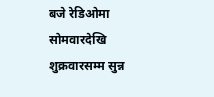बजे रेडिओमा सोमवारदेखि शुक्रवारसम्म सुन्न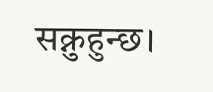सक्नुहुन्छ।